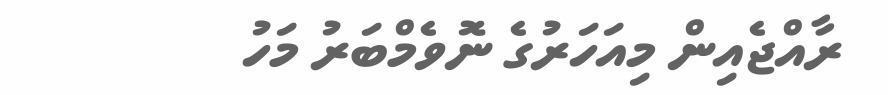ރާއްޖެއިން މިއަހަރުގެ ނޮވެމްބަރު މަހު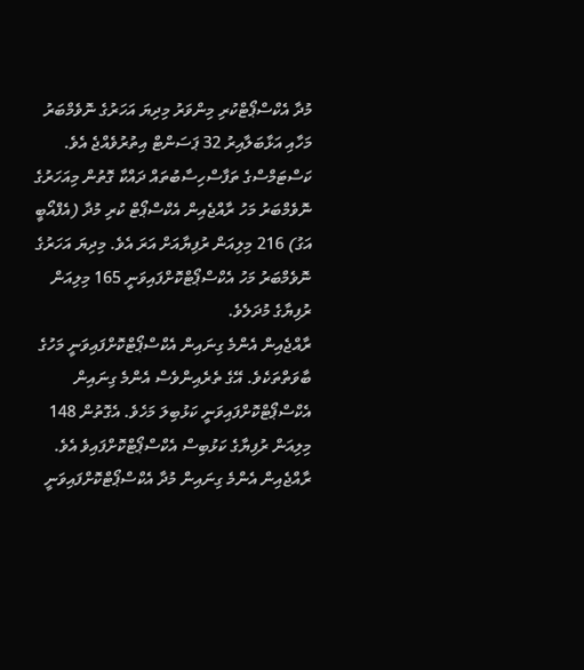މުދާ އެކްސްޕޯޓްކުރި މިންވަރު މިދިޔަ އަހަރުގެ ނޮވެމްބަރު މަހާއި އަޅާބަލާއިރު 32 ޕަސަންޓް އިތުރުވެއްޖެ އެވެ.
ކަސްޓަމްސްގެ ތަފާސްހިސާބުތައް ދައްކާ ގޮތުން މިއަހަރުގެ ނޮވެމްބަރު މަހު ރާއްޖެއިން އެކްސްޕޯޓް ކުރި މުދާ (އެފްއޯބީ އަގު) 216 މިލިއަން ރުފިޔާއަށް އަރަ އެވެ. މިދިޔަ އަހަރުގެ ނޮވެމްބަރު މަހު އެކްސްޕޯޓްކޮށްފައިވަނީ 165 މިލިއަން ރުފިޔާގެ މުދަލެވެ.
ރާއްޖެއިން އެންމެ ގިނައިން އެކްސްޕޯޓްކޮށްފައިވަނީ މަހުގެ ބާވަތްތަކެވެ. އޭގެ ތެރެއިންވެސް އެންމެ ގިނައިން އެކްސްޕޯޓްކޮށްފައިވަނީ ކަޅުބިލަ މަހެވެ. އެގޮތުން 148 މިލިއަން ރުފިޔާގެ ކަޅުބިސް އެކްސްޕޯޓްކޮށްފައިވެ އެވެ.
ރާއްޖެއިން އެންމެ ގިނައިން މުދާ އެކްސްޕޯޓްކޮށްފައިވަނީ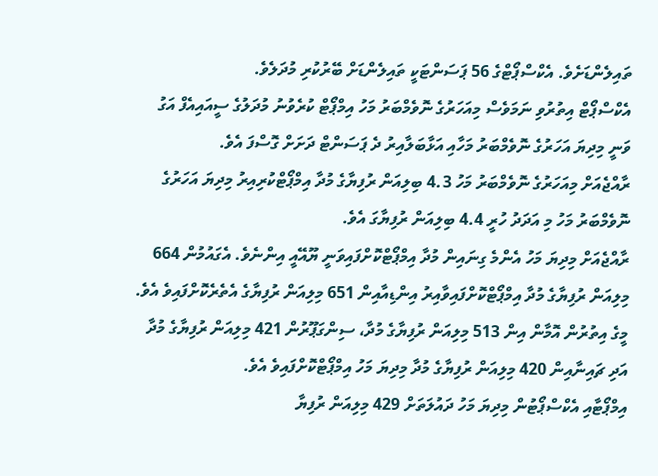ތައިލެންޑަށެވެ. އެކްސްޕޯޓްގެ 56 ޕަސަންޓަކީ ތައިލެންޑަށް ބޭރުކުރި މުދަލެވެ.
އެކްސްޕޯޓް އިތުރުވި ނަމަވެސް މިއަހަރުގެ ނޮވެމްބަރު މަހު އިމްޕޯޓް ކުރެވުނު މުދަލުގެ ސީއައިއެފް އަގު ވަނީ މިދިޔަ އަހަރުގެ ނޮވެމްބަރު މަހާއި އަޅާބަލާއިރު ދެ ޕަސަންޓް ދަށަށް ގޮސްފަ އެވެ.
ރާއްޖެއަށް މިއަހަރުގެ ނޮވެމްބަރު މަހު 4.3 ބިލިއަން ރުފިޔާގެ މުދާ އިމްޕޯޓްކުރިއިރު މިދިޔަ އަހަރުގެ ނޮވެމްބަރު މަހު މި އަދަދު ހުރީ 4.4 ބިލިއަން ރުފިޔާގަ އެވެ.
ރާއްޖެއަށް މިދިޔަ މަހު އެންމެ ގިނައިން މުދާ އިމްޕޯޓްކޮށްފައިވަނީ ޔޫއޭއީ އިންނެވެ. އެގައުމުން 664 މިލިއަން ރުފިޔާގެ މުދާ އިމްޕޯޓްކޮށްފައިވާއިރު އިންޑިއާއިން 651 މިލިއަން ރުފިޔާގެ އެތެރެކޮށްފައިވެ އެވެ.
މީގެ އިތުރުން އޮމާން އިން 513 މިލިއަން ރުފިޔާގެ މުދާ، ސިންގަޕޫރުން 421 މިލިއަން ރުފިޔާގެ މުދާ އަދި ޗައިނާއިން 420 މިލިއަން ރުފިޔާގެ މުދާ މިދިޔަ މަހު އިމްޕޯޓްކޮށްފައިވެ އެވެ.
އިމްޕޯޓާއި އެކްސްޕޯޓުން މިދިޔަ މަހު ދައުލަތަށް 429 މިލިއަން ރުފިޔާ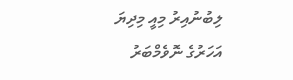ލިބުނުއިރު މިއީ މިދިޔަ އަހަރުގެ ނޮވެމްބަރު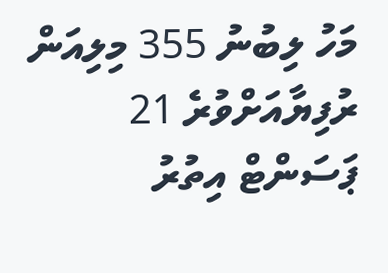މަހު ލިބުނު 355 މިލިއަން ރުފިޔާއަށްވުރެ 21 ޕަސަންޓް އިތުރު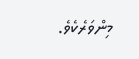މިންވަރެކެވެ.